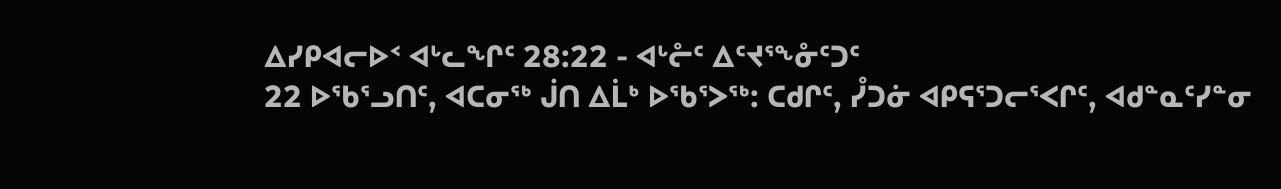ᐃᓯᑭᐊᓕᐅᑉ ᐊᒡᓚᖏᑦ 28:22 - ᐊᒡᓔᑦ ᐃᑦᔪᕐᖕᓁᑦᑐᑦ
22 ᐅᖃᕐᓗᑎᑦ, ᐊᑕᓂᖅ ᒎᑎ ᐃᒫᒃ ᐅᖃᕐᐳᖅ: ᑕᑯᒋᑦ, ᓮᑐᓃ ᐊᑭᕋᕐᑐᓕᕐᐸᒋᑦ, ᐊᑯᓐᓇᑦᓯᓐᓂ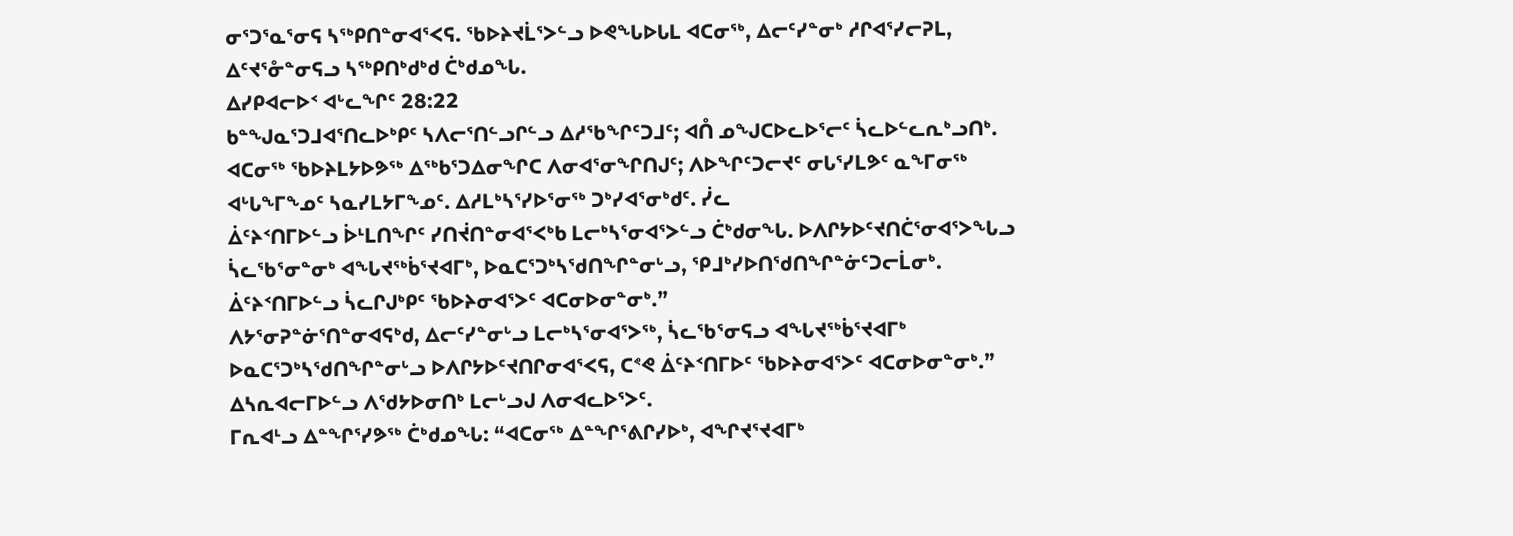ᓂᕐᑐᕐᓇᕐᓂᕋ ᓴᖅᑭᑎᓐᓂᐊᕐᐸᕋ. ᖃᐅᔨᔪᒫᕐᐳᓪᓗ ᐅᕙᖓᐅᒐᒪ ᐊᑕᓂᖅ, ᐃᓕᑦᓯᓐᓂᒃ ᓱᒋᐊᕐᓯᓕᕈᒪ, ᐃᑦᔪᕐᓁᓐᓂᕋᓗ ᓴᖅᑭᑎᒃᑯᒃᑯ ᑖᒃᑯᓄᖓ.
ᐃᓯᑭᐊᓕᐅᑉ ᐊᒡᓚᖏᑦ 28:22
ᑲᓐᖑᓇᕐᑐᒧᐊᕐᑎᓚᐅᒃᑭᑦ ᓴᐱᓕᕐᑎᓪᓗᒋᓪᓗ ᐃᓱᖃᖏᑦᑐᒧᑦ; ᐊᑍ ᓄᖑᑕᐅᓚᐅᕐᓕᑦ ᓵᓚᐅᓪᓚᕆᒃᓗᑎᒃ.
ᐊᑕᓂᖅ ᖃᐅᔨᒪᔭᐅᕗᖅ ᐃᖅᑲᕐᑐᐃᓂᖏᑕ ᐱᓂᐊᕐᓂᖏᑎᒍᑦ; ᐱᐅᖏᑦᑐᓕᔪᑦ ᓂᒐᕐᓯᒪᕗᑦ ᓇᖕᒥᓂᖅ ᐊᒡᒐᖕᒥᖕᓄᑦ ᓴᓇᓯᒪᔭᒥᖕᓄᑦ. ᐃᓱᒪᒃᓴᕐᓯᐅᕐᓂᖅ ᑐᒃᓯᐊᕐᓂᒃᑯᑦ. ᓰᓚ
ᐄᑦᔨᑉᑎᒥᐅᓪᓗ ᐆᒻᒪᑎᖏᑦ ᓯᑎᔫᑎᓐᓂᐊᕐᐸᒃᑲ ᒪᓕᒃᓴᕐᓂᐊᕐᐳᓪᓗ ᑖᒃᑯᓂᖓ. ᐅᐱᒋᔭᐅᑦᔪᑎᑖᕐᓂᐊᕐᐳᖓᓗ ᓵᓚᖃᕐᓂᓐᓂᒃ ᐊᖓᔪᖅᑳᕐᔪᐊᒥᒃ, ᐅᓇᑕᕐᑐᒃᓴᖁᑎᖏᓐᓂᒡᓗ, ᕿᒧᒃᓯᐅᑎᖁᑎᖏᓐᓃᑦᑐᓕᒫᓂᒃ.
ᐄᑦᔨᑉᑎᒥᐅᓪᓗ ᓵᓚᒋᒍᒃᑭᑦ ᖃᐅᔨᓂᐊᕐᐳᑦ ᐊᑕᓂᐅᓂᓐᓂᒃ.”
ᐱᔭᕐᓂᕈᓐᓃᕐᑎᓐᓂᐊᕋᒃᑯ, ᐃᓕᑦᓯᓐᓂᒡᓗ ᒪᓕᒃᓴᕐᓂᐊᕐᐳᖅ, ᓵᓚᖃᕐᓂᕋᓗ ᐊᖓᔪᖅᑳᕐᔪᐊᒥᒃ ᐅᓇᑕᕐᑐᒃᓴᖁᑎᖏᓐᓂᒡᓗ ᐅᐱᒋᔭᐅᑦᔪᑎᒋᓂᐊᕐᐸᕋ, ᑕᕝᕙ ᐄᑦᔨᑉᑎᒥᐅᑦ ᖃᐅᔨᓂᐊᕐᐳᑦ ᐊᑕᓂᐅᓂᓐᓂᒃ.” ᐃᓴᕆᐊᓕᒥᐅᓪᓗ ᐱᖁᔭᐅᓂᑎᒃ ᒪᓕᒡᓗᒍ ᐱᓂᐊᓚᐅᕐᐳᑦ.
ᒥᕆᐊᒻᓗ ᐃᓐᖏᕐᓯᕗᖅ ᑖᒃᑯᓄᖓ: “ᐊᑕᓂᖅ ᐃᓐᖏᕐᕕᒋᓯᐅᒃ, ᐊᖏᔪᕐᔪᐊᒥᒃ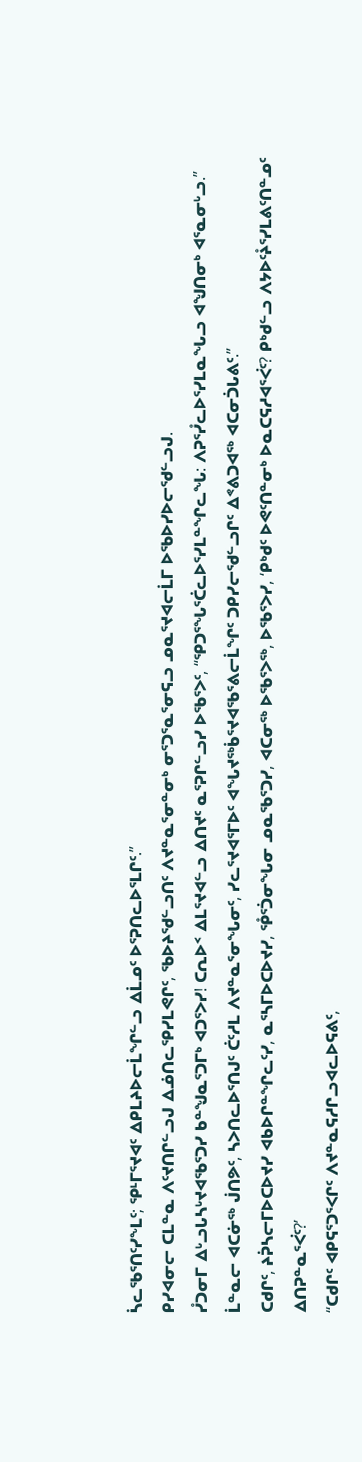ᓵᓚᖃᕐᑎᑦᓯᖕᒪᑦ; ᕿᒻᒥᕐᔪᐊᑦ ᐃᑭᒪᔨᐅᓕᒫᖏᓪᓗ ᐃᒫᓄᑦ ᐅᕐᕈᑎᓚᐅᕐᒪᒋᑦ.”
ᑭᓯᐊᓂᓕ ᑕᒪᓐᓇ ᐱᑦᔪᑎᒋᓪᓗᒍ ᐃᓅᑎᓚᕿᓯᒪᕙᒋᑦ, ᖃᐅᔨᖁᓪᓗᑎᑦ ᐱᔪᓐᓇᕐᓂᓐᓂᒃ ᓂᕐᑐᕐᓇᕐᓂᕋᓗ ᓄᓇᕐᔪᐊᓕᒫᒥ ᐅᖃᐅᓯᐅᓕᖁᓪᓗᒍ.
ᓮᑐᓂᒥ ᐃᒡᓗᒐᓴᒡᔪᐊᖃᕐᑐᓯ ᑲᓐᖑᓇᕐᑐᒥᒃ ᐊᑐᕐᐳᓯ! ᑕᕆᐅᑉ ᐃᒪᕐᔪᐊᓪᓗ ᐃᑎᔪᑦ ᓇᕐᕈᒋᓪᓗᓯ ᐅᖃᕐᐳᑦ, “ᕿᑐᕐᖓᕐᑖᓚᐅᕐᓯᒪᓐᖏᓚᖓ: ᐱᕈᕐᓮᓚᐅᕐᓯᒪᓇᖓᓗ ᐊᖑᑎᓂᒃ ᐊᕐᓇᓂᒡᓗ.”
ᒫᓐᓇᓕ ᐊᑕᓃᖅ ᒎᑎᕗᑦ, ᓴᐳᑎᓚᐅᕐᑎᒍᑦ ᑖᑦᓱᒪ ᐱᔪᓐᓇᕐᓂᖓᓂᑦ, ᓯᓚᕐᔪᐊᕐᒥᐅᑦ ᐊᖓᔪᖅᑳᕐᔪᐊᖃᕐᕕᓕᒫᖏᑦ ᑐᑭᓯᓕᖁᓪᓗᒋᑦ ᐃᕝᕕᑐᐊᖅ ᐊᑕᓂᑑᒐᕕᑦ.”
ᑕᑯᒋᑦ, ᔨᕉᓴᓕᒥᐅᑕᐅᔪᓯ ᐊᑲᐅᒋᓐᖏᓚᑦᓯ, ᓇᕐᓴᒥᐅᑕᐅᔪᓯ, ᕾᕐᑑᓂᖓᓂ ᓄᓇᖃᕐᑐᓯ, ᐊᑕᓂᖅ ᐅᖃᕐᐳᖅ, ᐅᖃᕐᐳᓯ, ‘ᑭᒃᑯᑦ ᐅᕙᑦᑎᓐᓂᒃ ᐅᓇᑕᕋᓱᐊᕐᐹᑦ? ᑭᒃᑯᓪᓗ ᐱᔭᐅᑦᔧᕐᓯᒪᕕᑦᑎᓐᓄᑦ ᐃᑎᕈᓐᓇᕐᐹᑦ?’
“ᑕᑯᒋᑦ ᐊᑭᕋᕐᑐᕐᐸᒋᑦ ᐱᔪᓐᓇᕋᓱᒋᓗᐊᓚᐅᕋᕕᑦ,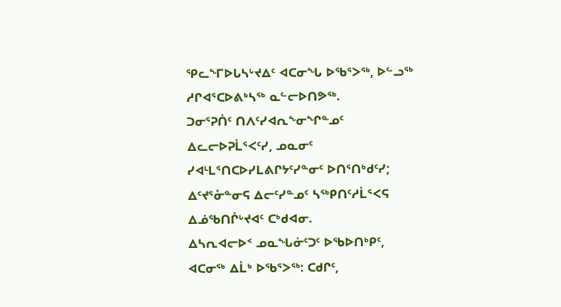ᕿᓚᖕᒥᐅᒐᓴᒡᔪᐃᑦ ᐊᑕᓂᖓ ᐅᖃᕐᐳᖅ, ᐅᓪᓗᖅ ᓱᒋᐊᕐᑕᐅᕕᒃᓴᖅ ᓇᓪᓕᐅᑎᕗᖅ.
ᑐᓂᕐᕈᑏᑦ ᑎᐱᑦᓯᐊᕆᖕᓂᖏᓐᓄᑦ ᐃᓚᓕᐅᕈᒫᕐᐸᑦᓯ, ᓄᓇᓂᑦ ᓯᐊᒻᒪᕐᑎᑕᐅᓯᒪᕕᒋᔭᑦᓯᓐᓂᑦ ᐅᑎᕐᑎᒃᑯᑦᓯ; ᐃᑦᔪᕐᓁᓐᓂᕋ ᐃᓕᑦᓯᓐᓄᑦ ᓴᖅᑭᑎᑦᓱᒫᕐᐸᕋ ᐃᓅᖃᑎᒌᒡᔪᐊᑦ ᑕᒃᑯᐊᓂ.
ᐃᓴᕆᐊᓕᐅᑉ ᓄᓇᖓᓃᑦᑐᑦ ᐅᖃᐅᑎᒃᑭᑦ, ᐊᑕᓂᖅ ᐃᒫᒃ ᐅᖃᕐᐳᖅ: ᑕᑯᒋᑦ,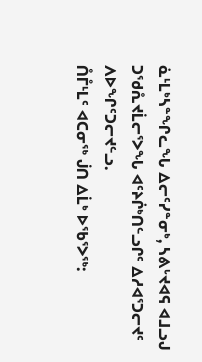ᓈᒻᒪᒃᓴᓐᖏᓚᖓ ᐃᓕᑦᓯᓐᓂᒃ, ᓴᕕᒡᔪᐊᕋ ᐊᒧᓗᒍ ᑐᖁᕅᔪᒫᓕᕐᐳᖓ ᐊᑦᔨᒌᒃᑎᓪᓗᒋᑦ ᐃᓱᐊᕐᑐᓕᔪᑦ ᐱᐅᖏᑦᑐᓕᔪᓪᓗ.
ᑍᒤᒻᒪᑦ ᐊᑕᓂᖅ ᒎᑎ ᐃᒫᒃ ᐅᖃᕐᐳᖅ: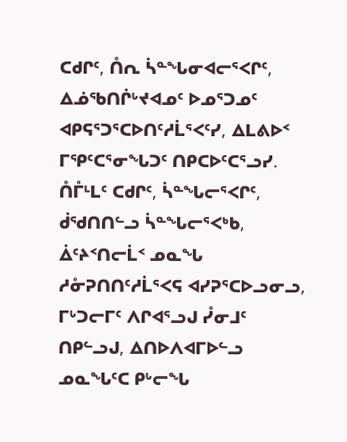ᑕᑯᒋᑦ, ᑍᕆ ᓵᓐᖓᓂᐊᓕᕐᐸᒋᑦ, ᐃᓅᖃᑎᒌᒡᔪᐊᓄᑦ ᐅᓄᕐᑐᓄᑦ ᐊᑭᕋᕐᑐᕐᑕᐅᑎᑦᓱᒫᕐᐸᑦᓯ, ᐃᒪᕕᐅᑉ ᒥᕿᑦᑕᕐᓂᖓᑐᑦ ᑎᑭᑕᐅᑦᑕᕐᓗᓯ.
ᑍᒤᒻᒪᑦ ᑕᑯᒋᑦ, ᓵᓐᖓᓕᕐᐸᒋᑦ, ᑰᖁᑎᑎᓪᓗ ᓵᓐᖓᓕᕐᐸᒃᑲ, ᐄᑦᔨᑉᑎᓕᒫᑉ ᓄᓇᖓ ᓱᓁᕈᑎᑎᑦᓱᒫᕐᐸᕋ ᐊᓯᕈᕐᑕᐅᓗᓂᓗ, ᒥᒡᑐᓕᒥᑦ ᐱᒋᐊᕐᓗᒍ ᓮᓂᒧᑦ ᑎᑭᓪᓗᒍ, ᐃᑎᐅᐱᐊᒥᐅᓪᓗ ᓄᓇᖓᑦᑕ ᑭᒡᓕᖓ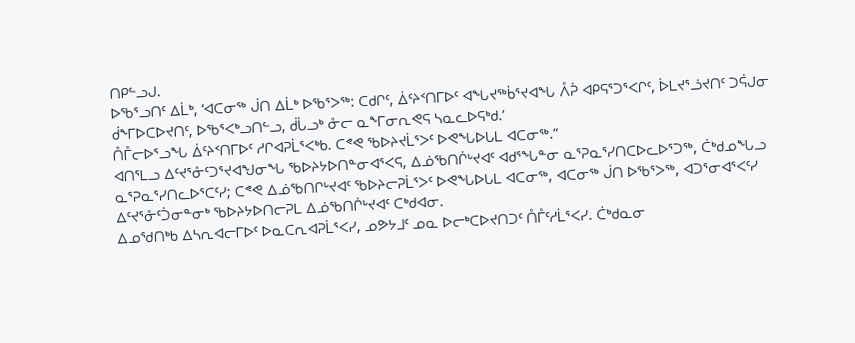ᑎᑭᓪᓗᒍ.
ᐅᖃᕐᓗᑎᑦ ᐃᒫᒃ, ‘ᐊᑕᓂᖅ ᒎᑎ ᐃᒫᒃ ᐅᖃᕐᐳᖅ: ᑕᑯᒋᑦ, ᐄᑦᔨᑉᑎᒥᐅᑦ ᐊᖓᔪᖅᑳᕐᔪᐊᖓ ᐰᕉ ᐊᑭᕋᕐᑐᕐᐸᒋᑦ, ᐆᒪᔪᕐᓘᔪᑎᑦ ᑐᕌᒍᓂ ᑰᖕᒥᐅᑕᐅᔪᑎᑦ, ᐅᖃᕐᐸᒃᓗᑎᓪᓗ, ᑰᒑᓗᒃ ᓁᓕ ᓇᖕᒥᓂᕆᕙᕋ ᓴᓇᓚᐅᕋᒃᑯ.’
ᑍᒤᓕᐅᕐᓗᖓ ᐄᑦᔨᑉᑎᒥᐅᑦ ᓱᒋᐊᕈᒫᕐᐸᒃᑲ. ᑕᕝᕙ ᖃᐅᔨᔪᒫᕐᐳᑦ ᐅᕙᖓᐅᒐᒪ ᐊᑕᓂᖅ.”
ᐊᑎᕐᒪᓗ ᐃᑦᔪᕐᓁᑦᑐᕐᔪᐊᖑᓂᖓ ᖃᐅᔨᔭᐅᑎᓐᓂᐊᕐᐸᕋ, ᐃᓅᖃᑎᒌᒡᔪᐊᑦ ᐊᑯᕐᖓᓐᓂ ᓇᕐᕈᓇᕐᓯᑎᑕᐅᓚᐅᕐᑐᖅ, ᑖᒃᑯᓄᖓᓗ ᓇᕐᕈᓇᕐᓯᑎᓚᐅᕐᑕᑦᓯ; ᑕᕝᕙ ᐃᓅᖃᑎᒋᒡᔪᐊᑦ ᖃᐅᔨᓕᕈᒫᕐᐳᑦ ᐅᕙᖓᐅᒐᒪ ᐊᑕᓂᖅ, ᐊᑕᓂᖅ ᒎᑎ ᐅᖃᕐᐳᖅ, ᐊᑐᕐᓂᐊᕐᐸᑦᓯ ᐃᑦᔪᕐᓁᑦᑑᓂᓐᓂᒃ ᖃᐅᔨᔭᐅᑎᓕᕈᒪ ᐃᓅᖃᑎᒌᒡᔪᐊᑦ ᑕᒃᑯᐊᓂ.
ᐃᓄᖁᑎᒃᑲ ᐃᓴᕆᐊᓕᒥᐅᑦ ᐅᓇᑕᕆᐊᕈᒫᕐᐸᓯ, ᓄᕗᔭᒧᑦ ᓄᓇ ᐅᓕᒃᑕᐅᔪᑎᑐᑦ ᑍᒤᑦᓱᒫᕐᐸᓯ. ᑖᒃᑯᓇᓂ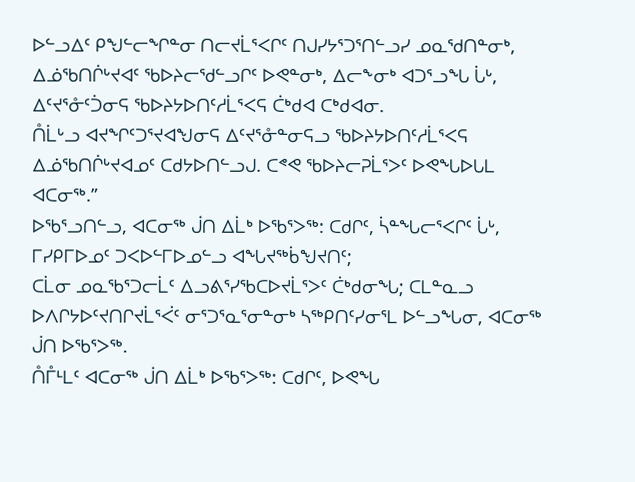ᐅᓪᓗᐃᑦ ᑭᖑᓪᓕᖏᓐᓂ ᑎᓕᔪᒫᕐᐸᒋᑦ ᑎᒍᓯᔭᕐᑐᕐᑎᓪᓗᓯ ᓄᓇᖁᑎᓐᓂᒃ, ᐃᓅᖃᑎᒌᒡᔪᐊᑦ ᖃᐅᔨᓕᖁᓪᓗᒋᑦ ᐅᕙᓐᓂᒃ, ᐃᓕᖕᓂᒃ ᐊᑐᕐᓗᖓ ᒑᒡ, ᐃᑦᔪᕐᓁᑦᑑᓂᕋ ᖃᐅᔨᔭᐅᑎᑦᓱᒫᕐᐸᕋ ᑖᒃᑯᐊ ᑕᒃᑯᐊᓂ.
ᑍᒫᒡᓗ ᐊᔪᖏᑦᑐᕐᔪᐊᖑᓂᕋ ᐃᑦᔪᕐᓁᓐᓂᕋᓗ ᖃᐅᔨᔭᐅᑎᑦᓱᒫᕐᐸᕋ ᐃᓅᖃᑎᒌᒡᔪᐊᓄᑦ ᑕᑯᔭᐅᑎᓪᓗᒍ. ᑕᕝᕙ ᖃᐅᔨᓕᕈᒫᕐᐳᑦ ᐅᕙᖓᐅᒐᒪ ᐊᑕᓂᖅ.”
ᐅᖃᕐᓗᑎᓪᓗ, ᐊᑕᓂᖅ ᒎᑎ ᐃᒫᒃ ᐅᖃᕐᐳᖅ: ᑕᑯᒋᑦ, ᓵᓐᖓᓕᕐᐸᒋᑦ ᒑᒡ, ᒥᓯᑭᒥᐅᓄᑦ ᑐᐸᐅᓪᒥᐅᓄᓪᓗ ᐊᖓᔪᖅᑳᖑᔪᑎᑦ;
ᑕᒫᓂ ᓄᓇᖃᕐᑐᓕᒫᑦ ᐃᓗᕕᕐᓯᖃᑕᐅᔪᒫᕐᐳᑦ ᑖᒃᑯᓂᖓ; ᑕᒪᓐᓇᓗ ᐅᐱᒋᔭᐅᑦᔪᑎᒋᔪᒫᕐᐹᑦ ᓂᕐᑐᕐᓇᕐᓂᓐᓂᒃ ᓴᖅᑭᑎᑦᓯᓂᕐᒪ ᐅᓪᓗᖓᓂ, ᐊᑕᓂᖅ ᒎᑎ ᐅᖃᕐᐳᖅ.
ᑍᒤᒻᒪᑦ ᐊᑕᓂᖅ ᒎᑎ ᐃᒫᒃ ᐅᖃᕐᐳᖅ: ᑕᑯᒋᑦ, ᐅᕙᖓ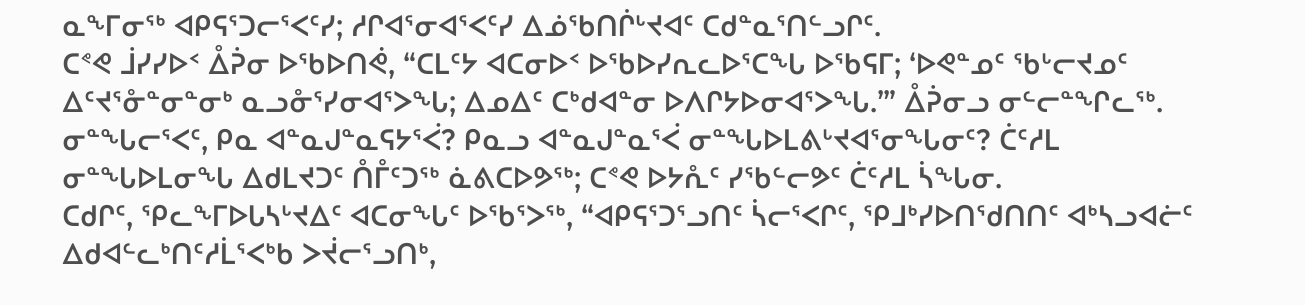ᓇᖕᒥᓂᖅ ᐊᑭᕋᕐᑐᓕᕐᐸᑦᓯ; ᓱᒋᐊᕐᓂᐊᕐᐸᑦᓯ ᐃᓅᖃᑎᒌᒡᔪᐊᑦ ᑕᑯᓐᓇᕐᑎᓪᓗᒋᑦ.
ᑕᕝᕙ ᒨᓯᓯᐅᑉ ᐂᕉᓂ ᐅᖃᐅᑎᕚ, “ᑕᒪᑦᔭ ᐊᑕᓂᐅᑉ ᐅᖃᐅᓯᕆᓚᐅᕐᑕᖓ ᐅᖃᕋᒥ; ‘ᐅᕙᓐᓄᑦ ᖃᒡᓕᔪᓄᑦ ᐃᑦᔪᕐᓁᓐᓂᓐᓂᒃ ᓇᓗᓁᕐᓯᓂᐊᕐᐳᖓ; ᐃᓄᐃᑦ ᑕᒃᑯᐊᓐᓂ ᐅᐱᒋᔭᐅᓂᐊᕐᐳᖓ.’” ᐂᕉᓂᓗ ᓂᓪᓕᓐᖏᓚᖅ.
ᓂᓐᖓᓕᕐᐸᑦ, ᑭᓇ ᐊᓐᓇᒍᓐᓇᕋᔭᕐᐹ? ᑭᓇᓗ ᐊᓐᓇᒍᓐᓇᕐᐹ ᓂᓐᖓᐅᒪᕕᒡᔪᐊᕐᓂᖓᓂᑦ? ᑖᑦᓱᒪ ᓂᓐᖓᐅᒪᓂᖓ ᐃᑯᒪᔪᑐᑦ ᑍᒤᑦᑐᖅ ᓈᕕᑕᐅᕗᖅ; ᑕᕝᕙ ᐅᔭᕅᑦ ᓯᖃᓪᓕᕗᑦ ᑖᑦᓱᒪ ᓵᖓᓂ.
ᑕᑯᒋᑦ, ᕿᓚᖕᒥᐅᒐᓴᒡᔪᐃᑦ ᐊᑕᓂᖓᑦ ᐅᖃᕐᐳᖅ, “ᐊᑭᕋᕐᑐᕐᓗᑎᑦ ᓵᓕᕐᐸᒋᑦ, ᕿᒧᒃᓯᐅᑎᖁᑎᑎᑦ ᐊᒃᓴᓗᐊᓖᑦ ᐃᑯᐊᓪᓚᒃᑎᑦᓱᒫᕐᐸᒃᑲ ᐳᔫᓕᕐᓗᑎᒃ,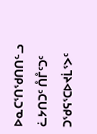ᐅᓇᑕᕐᑎᖁᑎᑎᓪᓗ ᓛᔭᑎᑐᑦ ᑍᒤᑦᑐᑦ ᑐᖁᕋᕐᑕᐅᔪᒫᕐᐳᑦ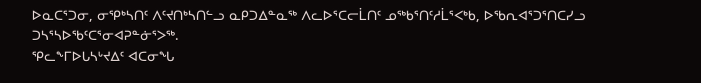ᐅᓇᑕᕐᑐᓂ, ᓂᕿᒃᓴᑎᑦ ᐱᑦᔪᑎᒃᓴᑎᓪᓗ ᓇᑭᑐᐃᓐᓇᖅ ᐱᓚᐅᕐᑕᓕᒫᑎᑦ ᓄᖅᑲᕐᑎᑦᓱᒫᕐᐸᒃᑲ, ᐅᖃᕆᐊᕐᑐᕐᑎᑕᓯᓗ ᑐᓴᕐᓴᐅᖃᑦᑕᕐᓂᐊᕈᓐᓃᕐᐳᖅ.
ᕿᓚᖕᒥᐅᒐᓴᒡᔪᐃᑦ ᐊᑕᓂᖓ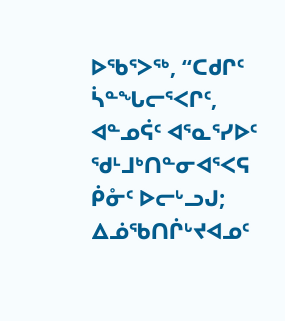ᐅᖃᕐᐳᖅ, “ᑕᑯᒋᑦ ᓵᓐᖓᓕᕐᐸᒋᑦ, ᐊᓐᓄᕌᑦ ᐊᕐᓇᕐᓯᐅᑦ ᖁᒻᒧᒃᑎᓐᓂᐊᕐᐸᕋ ᑮᓁᑦ ᐅᓕᒡᓗᒍ; ᐃᓅᖃᑎᒌᒡᔪᐊᓄᑦ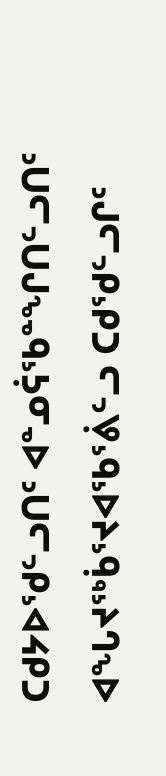ᑕᑯᔭᐅᖁᓪᓗᑎᑦ ᐊᓐᓄᕌᖃᓐᖏᑎᓪᓗᑎᑦ ᐊᖓᔪᖅᑳᕐᔪᐊᖃᕐᕖᓪᓗ ᑕᑯᖁᓪᓗᒋᑦ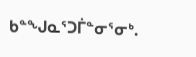ᑲᓐᖑᓇᕐᑐᒦᓐᓂᕐᓂᒃ.